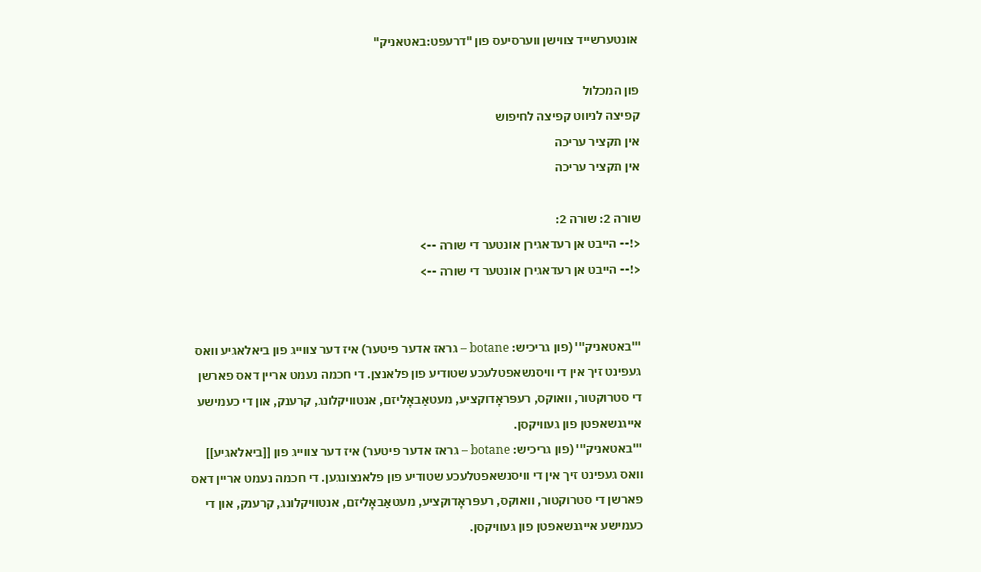אונטערשייד צווישן ווערסיעס פון "דרעפט:באטאניק"

פון המכלול
קפיצה לניווט קפיצה לחיפוש
אין תקציר עריכה
אין תקציר עריכה

שורה 2: שורה 2:
<!-- הייבט אן רעדאגירן אונטער די שורה -->
<!-- הייבט אן רעדאגירן אונטער די שורה -->


'''באטאניק''' (פון גריכיש: botane – גראז אדער פיטער) איז דער צווייג פון ביאלאגיע וואס געפינט זיך אין די וויסנשאפטלעכע שטודיע פון פלאנצן. די חכמה נעמט אריין דאס פארשן די סטרוקטור, וואוקס, רעפּראָדוקציע, מעטאַבאָליזם, אנטוויקלונג, קרענק, און די כעמישע אייגנשאפטן פון געוויקסן.
'''באטאניק''' (פון גריכיש: botane – גראז אדער פיטער) איז דער צווייג פון [[ביאלאגיע]] וואס געפינט זיך אין די וויסנשאפטלעכע שטודיע פון פלאנצונגען. די חכמה נעמט אריין דאס פארשן די סטרוקטור, וואוקס, רעפּראָדוקציע, מעטאַבאָליזם, אנטוויקלונג, קרענק, און די כעמישע אייגנשאפטן פון געוויקסן.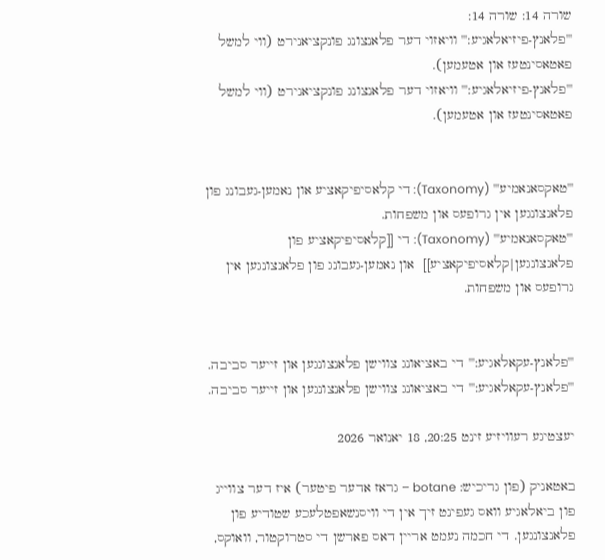שורה 14: שורה 14:
'''פלאנץ-פיזיאלאגיע:''' וויאזוי דער פלאנצונג פונקציאנירט (ווי למשל פאטאסינטעז און אטעמען).
'''פלאנץ-פיזיאלאגיע:''' וויאזוי דער פלאנצונג פונקציאנירט (ווי למשל פאטאסינטעז און אטעמען).


'''טאקסאנאמיע''' (Taxonomy): די קלאסיפיקאציע און נאמען-געבונג פון פלאנצונגען אין גרופעס און משפחות.
'''טאקסאנאמיע''' (Taxonomy): די [[קלאסיפיקאציע פון פלאנצונגען|קלאסיפיקאציע]]  און נאמען-געבונג פון פלאנצונגען אין גרופעס און משפחות.


'''פלאנץ-עקאלאגיע:''' די באציאונג צווישן פלאנצונגען און זייער סביבה.
'''פלאנץ-עקאלאגיע:''' די באציאונג צווישן פלאנצונגען און זייער סביבה.

יעצטיגע רעוויזיע זינט 20:25, 18 יאנואר 2026

באטאניק (פון גריכיש: botane – גראז אדער פיטער) איז דער צווייג פון ביאלאגיע וואס געפינט זיך אין די וויסנשאפטלעכע שטודיע פון פלאנצונגען. די חכמה נעמט אריין דאס פארשן די סטרוקטור, וואוקס,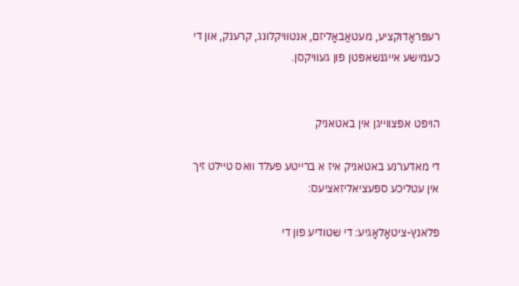רעפּראָדוקציע, מעטאַבאָליזם, אנטוויקלונג, קרענק, און די כעמישע אייגנשאפטן פון געוויקסן.


הויפט אפצווייגן אין באטאניק

די מאדערנע באטאניק איז א ברייטע פעלד וואס טיילט זיך אין עטליכע ספעציאליזאציעס:

פלאנץ-ציטאָלאָגיע: די שטודיע פון די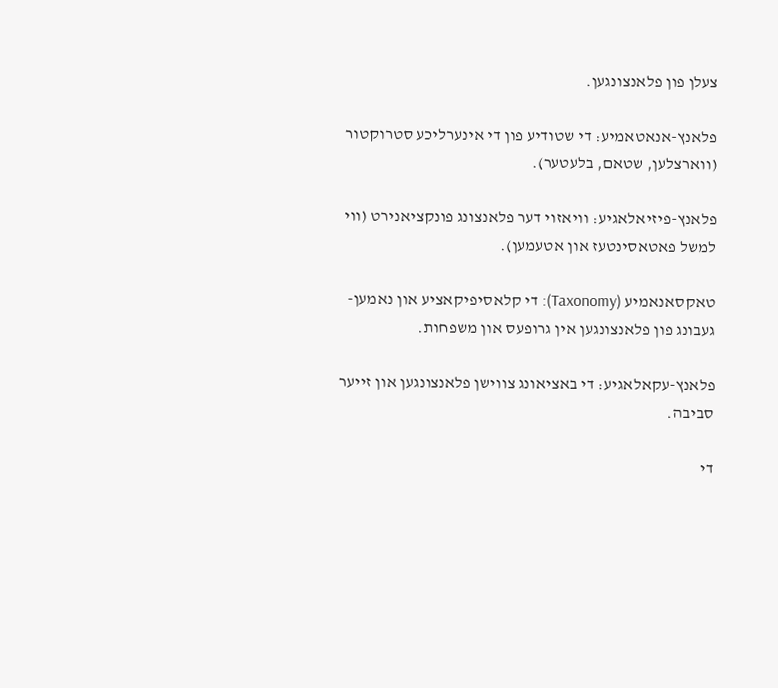צעלן פון פלאנצונגען.

פלאנץ-אנאטאמיע: די שטודיע פון די אינערליכע סטרוקטור (ווארצלען, שטאם, בלעטער).

פלאנץ-פיזיאלאגיע: וויאזוי דער פלאנצונג פונקציאנירט (ווי למשל פאטאסינטעז און אטעמען).

טאקסאנאמיע (Taxonomy): די קלאסיפיקאציע און נאמען-געבונג פון פלאנצונגען אין גרופעס און משפחות.

פלאנץ-עקאלאגיע: די באציאונג צווישן פלאנצונגען און זייער סביבה.

די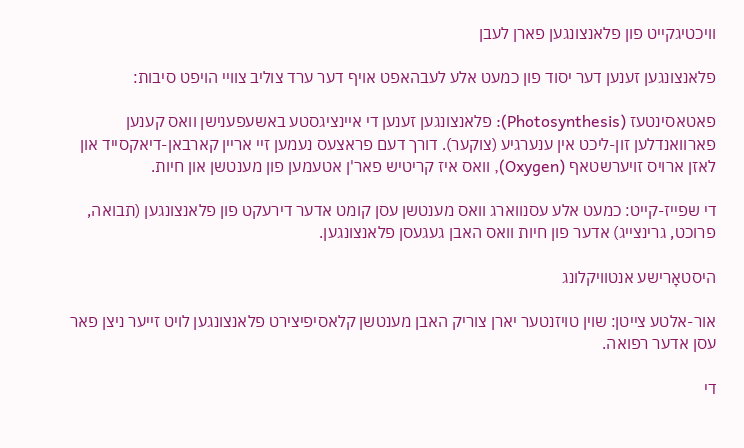וויכטיגקייט פון פלאנצונגען פארן לעבן

פלאנצונגען זענען דער יסוד פון כמעט אלע לעבהאפט אויף דער ערד צוליב צוויי הויפט סיבות:

פאטאסינטעז (Photosynthesis): פלאנצונגען זענען די איינציגסטע באשעפענישן וואס קענען פארוואנדלען זון-ליכט אין ענערגיע (צוקער). דורך דעם פראצעס נעמען זיי אריין קארבאן-דיאקסייד און לאזן ארויס זויערשטאף (Oxygen), וואס איז קריטיש פאר'ן אטעמען פון מענטשן און חיות.

די שפייז-קייט: כמעט אלע עסנווארג וואס מענטשן עסן קומט אדער דירעקט פון פלאנצונגען (תבואה, פרוכט, גרינצייג) אדער פון חיות וואס האבן געגעסן פלאנצונגען.

היסטאָרישע אנטוויקלונג

אור-אלטע צייטן: שוין טויזנטער יארן צוריק האבן מענטשן קלאסיפיצירט פלאנצונגען לויט זייער ניצן פאר עסן אדער רפואה.

די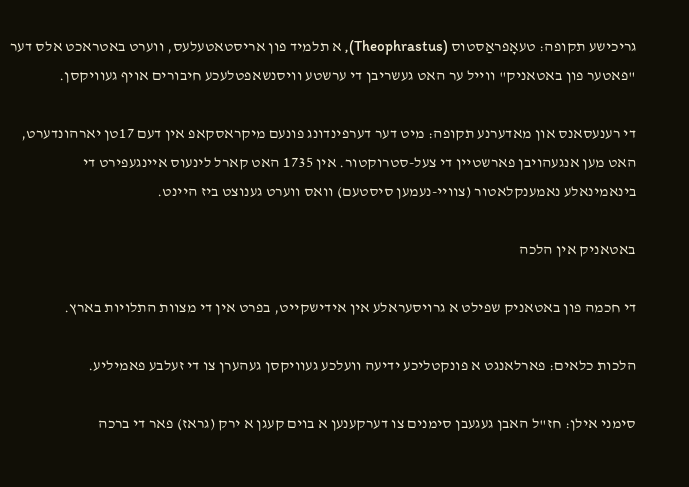גריכישע תקופה: טעאָפראַסטוס (Theophrastus), א תלמיד פון אריסטאטעלעס, ווערט באטראכט אלס דער "פאטער פון באטאניק" ווייל ער האט געשריבן די ערשטע וויסנשאפטלעכע חיבורים אויף געוויקסן.

די רענעסאנס און מאדערנע תקופה: מיט דער דערפינדונג פונעם מיקראסקאפ אין דעם 17טן יארהונדערט, האט מען אנגעהויבן פארשטיין די צעל-סטרוקטור. אין 1735 האט קארל לינעוס איינגעפירט די בינאמינאלע נאמענקלאטור (צוויי-נעמען סיסטעם) וואס ווערט גענוצט ביז היינט.

באטאניק אין הלכה

די חכמה פון באטאניק שפילט א גרויסעראלע אין אידישקייט, בפרט אין די מצוות התלויות בארץ.

הלכות כלאים: פארלאנגט א פונקטליכע ידיעה וועלכע געוויקסן געהערן צו די זעלבע פאמיליע.

סימני אילן: חז"ל האבן געגעבן סימנים צו דערקענען א בוים קעגן א ירק (גראז) פאר די ברכה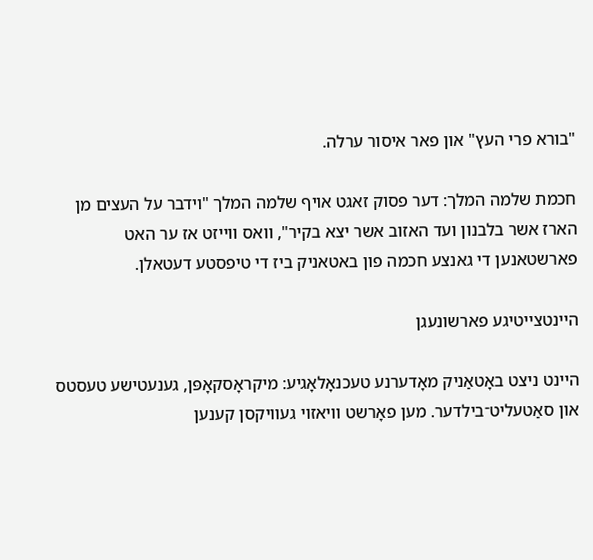"בורא פרי העץ" און פאר איסור ערלה.

חכמת שלמה המלך: דער פסוק זאגט אויף שלמה המלך "וידבר על העצים מן הארז אשר בלבנון ועד האזוב אשר יצא בקיר", וואס ווייזט אז ער האט פארשטאנען די גאנצע חכמה פון באטאניק ביז די טיפסטע דעטאלן.

היינטצייטיגע פארשונעגן

הײנט ניצט באָטאַניק מאָדערנע טעכנאָלאָגיע: מיקראָסקאָפּן, גענעטישע טעסטס און סאַטעליט־בילדער. מען פאָרשט וויאזוי געוויקסן קענען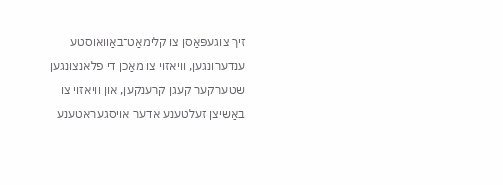זיך צוגעפּאַסן צו קלימאַט־באַוואוסטע ענדערונגען, וויאזוי צו מאַכן די פלאנצונגען שטערקער קעגן קרענקען, און וויאזוי צו באַשיצן זעלטענע אדער אויסגעראטענע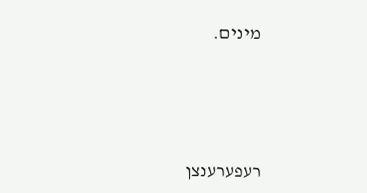מינים.






רעפערענצן